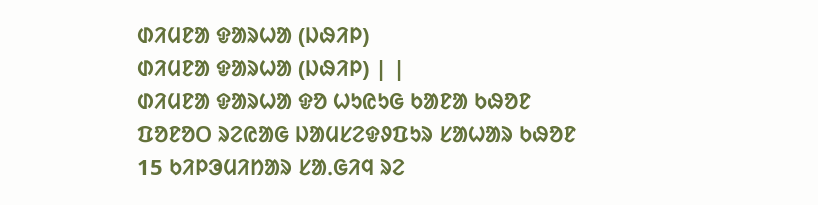ᱰᱤᱢᱱᱟ ᱫᱟᱨᱦᱟ (ᱡᱷᱤᱞ)
ᱰᱤᱢᱱᱟ ᱫᱟᱨᱦᱟ (ᱡᱷᱤᱞ) | |
ᱰᱤᱢᱱᱟ ᱫᱟᱨᱦᱟ ᱫᱚ ᱦᱩᱭᱩᱜ ᱠᱟᱱᱟ ᱠᱷᱚᱱ ᱯᱚᱱᱚᱛ ᱨᱮᱭᱟᱜ ᱡᱟᱢᱥᱮᱫᱽᱯᱩᱨ ᱥᱟᱦᱟᱨ ᱠᱷᱚᱱ 15 ᱠᱤᱞᱳᱢᱤᱴᱟᱨ ᱥᱟᱹᱜᱤᱧ ᱨᱮ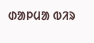ᱰᱟᱞᱢᱟ ᱵᱤᱨ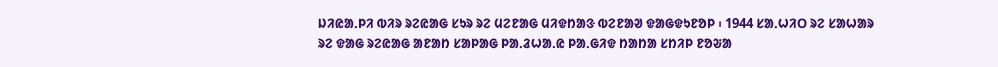ᱡᱤᱭᱟᱹᱞᱤ ᱵᱤᱨ ᱨᱮᱭᱟᱜ ᱥᱩᱨ ᱨᱮ ᱢᱮᱱᱟᱜ ᱢᱤᱫᱴᱟᱝ ᱵᱮᱱᱟᱣ ᱫᱟᱜᱫᱩᱱᱚᱞ ᱾ 1944 ᱥᱟᱹᱦᱤᱛ ᱨᱮ ᱥᱟᱦᱟᱨ ᱨᱮ ᱫᱟᱜ ᱨᱮᱭᱟᱜ ᱟᱱᱟᱴ ᱥᱟᱞᱟᱜ ᱞᱟᱹᱲᱦᱟᱹᱭ ᱞᱟᱹᱜᱤᱫ ᱴᱟᱴᱟ ᱥᱴᱤᱞ ᱱᱚᱶᱟ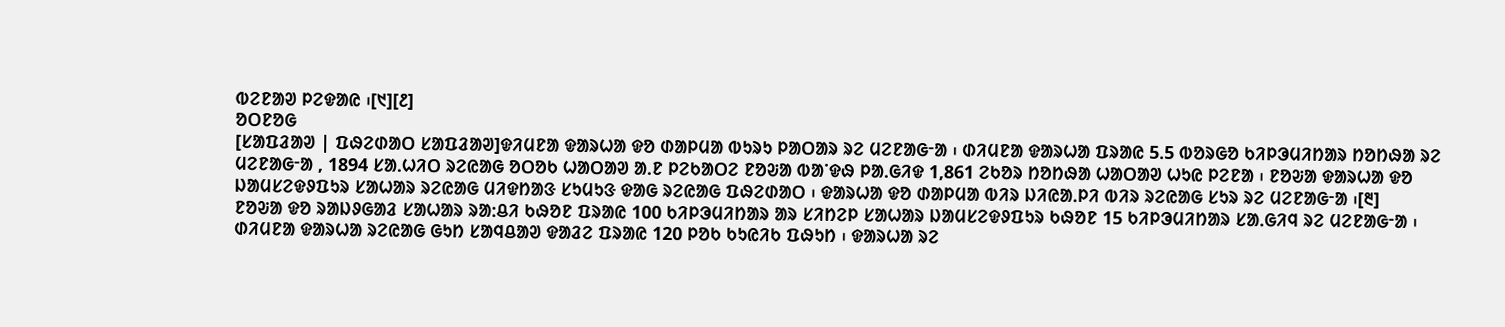ᱵᱮᱱᱟᱣ ᱞᱮᱫᱟᱭ ᱾[᱑][᱒]
ᱚᱛᱱᱚᱜ
[ᱥᱟᱯᱲᱟᱣ | ᱯᱷᱮᱰᱟᱛ ᱥᱟᱯᱲᱟᱣ]ᱫᱤᱢᱱᱟ ᱫᱟᱨᱦᱟ ᱫᱚ ᱰᱟᱞᱢᱟ ᱵᱩᱨᱩ ᱞᱟᱛᱟᱨ ᱨᱮ ᱢᱮᱱᱟᱜᱼᱟ ᱾ ᱰᱤᱢᱱᱟ ᱫᱟᱨᱦᱟ ᱯᱨᱟᱭ 5ᱹ5 ᱵᱚᱨᱜᱚ ᱠᱤᱞᱳᱢᱤᱴᱟᱨ ᱴᱚᱴᱷᱟ ᱨᱮ ᱢᱮᱱᱟᱜᱼᱟ , 1894 ᱥᱟᱹᱦᱤᱛ ᱨᱮᱭᱟᱜ ᱚᱛᱚᱠ ᱦᱟᱛᱟᱣ ᱟᱹᱱ ᱞᱮᱠᱟᱛᱮ ᱱᱚᱶᱟ ᱵᱟᱸᱫᱷ ᱞᱟᱹᱜᱤᱫ 1,861 ᱮᱠᱚᱨ ᱴᱚᱴᱷᱟ ᱦᱟᱛᱟᱣ ᱦᱩᱭ ᱞᱮᱱᱟ ᱾ ᱱᱚᱶᱟ ᱫᱟᱨᱦᱟ ᱫᱚ ᱡᱟᱢᱥᱮᱫᱽᱯᱩᱨ ᱥᱟᱦᱟᱨ ᱨᱮᱭᱟᱜ ᱢᱤᱫᱴᱟᱝ ᱥᱩᱢᱩᱝ ᱫᱟᱜ ᱨᱮᱭᱟᱜ ᱯᱷᱮᱰᱟᱛ ᱾ ᱫᱟᱨᱦᱟ ᱫᱚ ᱰᱟᱞᱢᱟ ᱵᱤᱨ ᱡᱤᱭᱟᱹᱞᱤ ᱵᱤᱨ ᱨᱮᱭᱟᱜ ᱥᱩᱨ ᱨᱮ ᱢᱮᱱᱟᱜᱼᱟ ᱾[᱓]
ᱱᱚᱶᱟ ᱫᱚ ᱨᱟᱡᱽᱜᱟᱲ ᱥᱟᱦᱟᱨ ᱨᱟᱺᱪᱤ ᱠᱷᱚᱱ ᱯᱨᱟᱭ 100 ᱠᱤᱞᱳᱢᱤᱴᱟᱨ ᱟᱨ ᱥᱤᱴᱮᱞ ᱥᱟᱦᱟᱨ ᱡᱟᱢᱥᱮᱫᱽᱯᱩᱨ ᱠᱷᱚᱱ 15 ᱠᱤᱞᱳᱢᱤᱴᱟᱨ ᱥᱟᱹᱜᱤᱧ ᱨᱮ ᱢᱮᱱᱟᱜᱼᱟ ᱾ ᱰᱤᱢᱱᱟ ᱫᱟᱨᱦᱟ ᱨᱮᱭᱟᱜ ᱜᱩᱴ ᱥᱟᱧᱪᱟᱣ ᱫᱟᱲᱮ ᱯᱨᱟᱭ 120 ᱞᱚᱠ ᱠᱩᱭᱤᱠ ᱯᱷᱩᱴ ᱾ ᱫᱟᱨᱦᱟ ᱨᱮ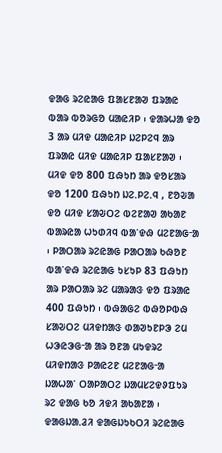ᱫᱟᱜ ᱨᱮᱭᱟᱜ ᱯᱟᱥᱱᱟᱣ ᱯᱨᱟᱭ ᱵᱟᱨ ᱵᱚᱨᱜᱚ ᱢᱟᱭᱤᱞ ᱾ ᱫᱟᱨᱦᱟ ᱫᱚ 3 ᱟᱨ ᱢᱤᱫ ᱢᱟᱭᱤᱞ ᱡᱮᱞᱮᱧ ᱟᱨ ᱯᱨᱟᱭ ᱢᱤᱫ ᱢᱟᱭᱤᱞ ᱯᱟᱥᱱᱟᱣ ᱾ ᱢᱤᱫ ᱫᱚ 800 ᱯᱷᱩᱴ ᱟᱨ ᱫᱚᱥᱟᱨ ᱫᱚ 1200 ᱯᱷᱩᱴ ᱡᱮᱹᱞᱮᱹᱧ , ᱱᱚᱶᱟ ᱫᱚ ᱢᱤᱫ ᱥᱟᱶᱛᱮ ᱵᱮᱱᱟᱣ ᱟᱠᱟᱱ ᱵᱟᱨᱭᱟ ᱦᱩᱰᱤᱧ ᱵᱟᱸᱫᱷ ᱢᱮᱱᱟᱜᱼᱟ ᱾ ᱞᱟᱛᱟᱨ ᱨᱮᱭᱟᱜ ᱞᱟᱛᱟᱨ ᱠᱷᱚᱱ ᱵᱟᱸᱫᱷ ᱨᱮᱭᱟᱜ ᱩᱥᱩᱞ 83 ᱯᱷᱩᱴ ᱟᱨ ᱞᱟᱛᱟᱨ ᱨᱮ ᱢᱟᱨᱟᱝ ᱫᱚ ᱯᱨᱟᱭ 400 ᱯᱷᱩᱴ ᱾ ᱵᱷᱟᱜᱮ ᱵᱷᱚᱞᱵᱷ ᱥᱟᱶᱛᱮ ᱢᱤᱫᱴᱟᱝ ᱰᱟᱣᱩᱱᱞᱳ ᱮᱢ ᱦᱳᱭᱳᱜᱼᱟ ᱟᱨ ᱚᱱᱟ ᱢᱩᱫᱨᱮ ᱢᱤᱫᱴᱟᱝ ᱞᱟᱭᱮᱱ ᱢᱮᱱᱟᱜᱼᱟ ᱡᱟᱦᱟᱸ ᱛᱟᱞᱟᱛᱮ ᱡᱟᱢᱥᱮᱫᱽᱯᱩᱨ ᱨᱮ ᱫᱟᱜ ᱠᱚ ᱤᱫᱤ ᱟᱠᱟᱱᱟ ᱾ ᱫᱟᱜᱡᱟᱹᱲᱤ ᱫᱟᱜᱡᱩᱠᱛᱤ ᱨᱮᱭᱟᱜ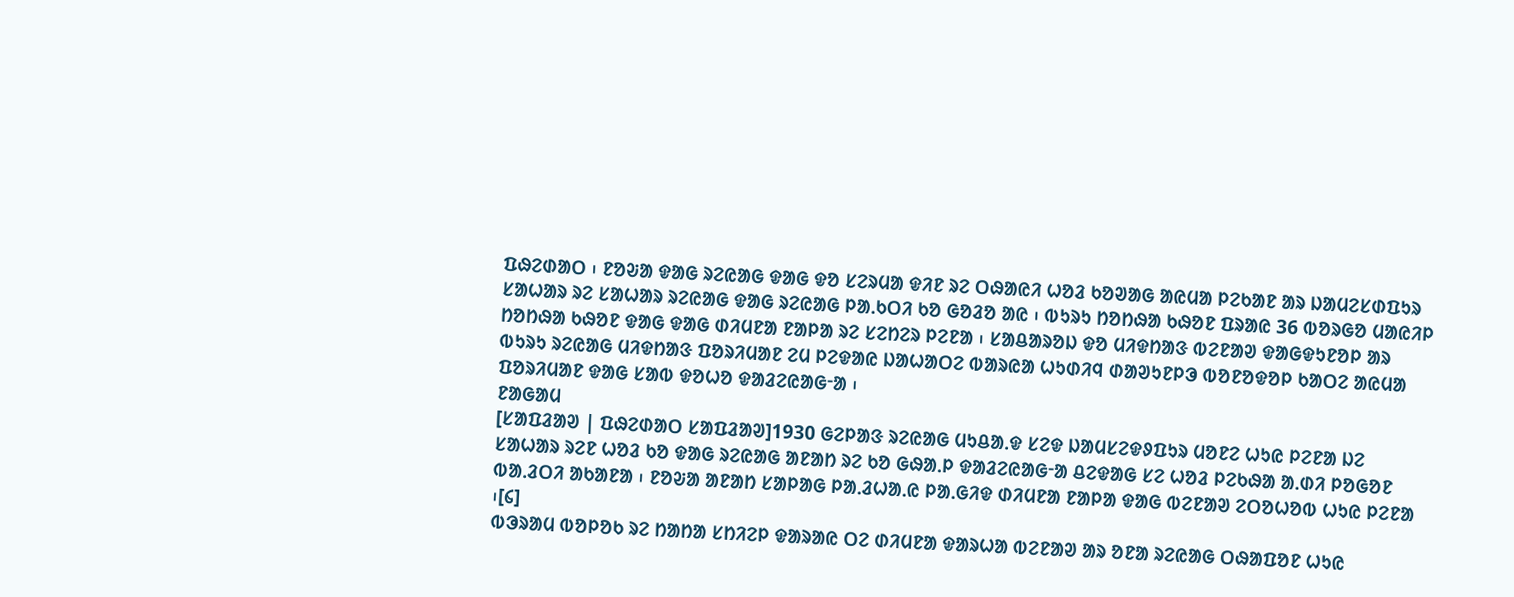ᱯᱷᱮᱰᱟᱛ ᱾ ᱱᱚᱶᱟ ᱫᱟᱜ ᱨᱮᱭᱟᱜ ᱫᱟᱜ ᱫᱚ ᱥᱮᱨᱢᱟ ᱫᱤᱱ ᱨᱮ ᱛᱷᱟᱭᱤ ᱦᱚᱲ ᱠᱚᱣᱟᱜ ᱟᱭᱢᱟ ᱞᱮᱠᱟᱱ ᱟᱨ ᱡᱟᱢᱮᱥᱰᱯᱩᱨ ᱥᱟᱦᱟᱨ ᱨᱮ ᱥᱟᱦᱟᱨ ᱨᱮᱭᱟᱜ ᱫᱟᱜ ᱨᱮᱭᱟᱜ ᱞᱟᱹᱠᱛᱤ ᱠᱚ ᱜᱚᱲᱚ ᱟᱭ ᱾ ᱵᱩᱨᱩ ᱴᱚᱴᱷᱟ ᱠᱷᱚᱱ ᱯᱨᱟᱭ 36 ᱵᱚᱨᱜᱚ ᱢᱟᱭᱤᱞ ᱴᱚᱴᱷᱟ ᱠᱷᱚᱱ ᱫᱟᱜ ᱫᱟᱜ ᱰᱤᱢᱱᱟ ᱱᱟᱞᱟ ᱨᱮ ᱥᱮᱴᱮᱨ ᱞᱮᱱᱟ ᱾ ᱥᱟᱪᱟᱨᱚᱡ ᱫᱚ ᱢᱤᱫᱴᱟᱝ ᱵᱮᱱᱟᱣ ᱫᱟᱜᱫᱩᱱᱚᱞ ᱟᱨ ᱵᱩᱨᱩ ᱨᱮᱭᱟᱜ ᱢᱤᱫᱴᱟᱝ ᱯᱚᱨᱤᱢᱟᱱ ᱮᱢ ᱞᱮᱫᱟᱭ ᱡᱟᱦᱟᱛᱮ ᱵᱟᱨᱭᱟ ᱦᱩᱰᱤᱧ ᱰᱟᱣᱩᱱᱞᱳ ᱵᱚᱱᱚᱫᱚᱞ ᱠᱟᱛᱮ ᱟᱭᱢᱟ ᱯᱚᱨᱤᱢᱟᱱ ᱫᱟᱜ ᱥᱟᱵ ᱫᱚᱦᱚ ᱫᱟᱲᱮᱭᱟᱜᱼᱟ ᱾
ᱱᱟᱜᱟᱢ
[ᱥᱟᱯᱲᱟᱣ | ᱯᱷᱮᱰᱟᱛ ᱥᱟᱯᱲᱟᱣ]1930 ᱜᱮᱞᱟᱝ ᱨᱮᱭᱟᱜ ᱢᱩᱪᱟᱹᱫ ᱥᱮᱫ ᱡᱟᱢᱥᱮᱫᱽᱯᱩᱨ ᱢᱚᱱᱮ ᱦᱩᱭ ᱞᱮᱱᱟ ᱡᱮ ᱥᱟᱦᱟᱨ ᱨᱮᱱ ᱦᱚᱲ ᱠᱚ ᱫᱟᱜ ᱨᱮᱭᱟᱜ ᱟᱱᱟᱴ ᱨᱮ ᱠᱚ ᱜᱷᱟᱹᱞ ᱫᱟᱲᱮᱭᱟᱜᱼᱟ ᱪᱮᱫᱟᱜ ᱥᱮ ᱦᱚᱲ ᱞᱮᱠᱷᱟ ᱟᱹᱰᱤ ᱞᱚᱜᱚᱱ ᱵᱟᱹᱲᱛᱤ ᱟᱠᱟᱱᱟ ᱾ ᱱᱚᱶᱟ ᱟᱱᱟᱴ ᱥᱟᱞᱟᱜ ᱞᱟᱹᱲᱦᱟᱹᱭ ᱞᱟᱹᱜᱤᱫ ᱰᱤᱢᱱᱟ ᱱᱟᱞᱟ ᱫᱟᱜ ᱵᱮᱱᱟᱣ ᱮᱛᱚᱦᱚᱵ ᱦᱩᱭ ᱞᱮᱱᱟ ᱾[᱔]
ᱵᱳᱨᱟᱢ ᱵᱚᱞᱚᱠ ᱨᱮ ᱴᱟᱴᱟ ᱥᱴᱤᱮᱞ ᱫᱟᱨᱟᱭ ᱛᱮ ᱰᱤᱢᱱᱟ ᱫᱟᱨᱦᱟ ᱵᱮᱱᱟᱣ ᱟᱨ ᱚᱱᱟ ᱨᱮᱭᱟᱜ ᱛᱷᱟᱯᱚᱱ ᱦᱩᱭ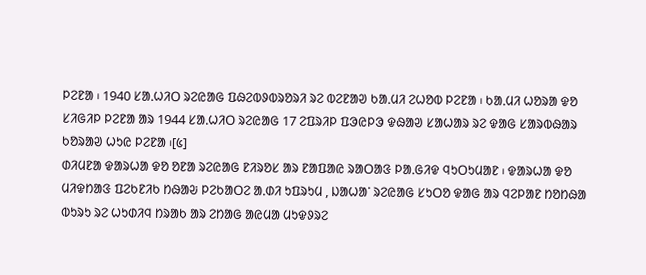ᱞᱮᱱᱟ ᱾ 1940 ᱥᱟᱹᱦᱤᱛ ᱨᱮᱭᱟᱜ ᱯᱷᱮᱵᱽᱵᱨᱚᱨᱤ ᱨᱮ ᱵᱮᱱᱟᱣ ᱠᱟᱹᱢᱤ ᱮᱦᱚᱵ ᱞᱮᱱᱟ ᱾ ᱠᱟᱹᱢᱤ ᱦᱚᱨᱟ ᱫᱚ ᱥᱤᱜᱤᱞ ᱞᱮᱱᱟ ᱟᱨ 1944 ᱥᱟᱹᱦᱤᱛ ᱨᱮᱭᱟᱜ 17 ᱮᱯᱨᱤᱞ ᱯᱳᱭᱞᱳ ᱫᱷᱟᱣ ᱥᱟᱦᱟᱨ ᱨᱮ ᱫᱟᱜ ᱥᱟᱨᱵᱷᱟᱨ ᱠᱚᱨᱟᱣ ᱦᱩᱭ ᱞᱮᱱᱟ ᱾[᱕]
ᱰᱤᱢᱱᱟ ᱫᱟᱨᱦᱟ ᱫᱚ ᱚᱱᱟ ᱨᱮᱭᱟᱜ ᱱᱤᱨᱚᱥ ᱟᱨ ᱱᱟᱯᱟᱭ ᱨᱟᱛᱟᱝ ᱞᱟᱹᱜᱤᱫ ᱧᱩᱛᱩᱢᱟᱱ ᱾ ᱫᱟᱨᱦᱟ ᱫᱚ ᱢᱤᱫᱴᱟᱝ ᱯᱮᱠᱱᱤᱠ ᱴᱷᱟᱶ ᱞᱮᱠᱟᱛᱮ ᱟᱹᱰᱤ ᱩᱯᱨᱩᱢ , ᱡᱟᱦᱟᱸ ᱨᱮᱭᱟᱜ ᱥᱩᱛᱚ ᱫᱟᱜ ᱟᱨ ᱧᱮᱞᱟᱱ ᱴᱚᱴᱷᱟ ᱵᱩᱨᱩ ᱨᱮ ᱦᱩᱰᱤᱧ ᱴᱨᱟᱠ ᱟᱨ ᱮᱴᱟᱜ ᱟᱭᱢᱟ ᱢᱩᱫᱽᱨᱮ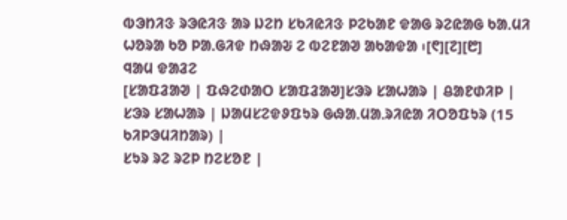ᱵᱳᱴᱤᱝ ᱨᱳᱭᱤᱝ ᱟᱨ ᱡᱮᱴ ᱥᱠᱤᱭᱤᱝ ᱞᱮᱠᱟᱱ ᱫᱟᱜ ᱨᱮᱭᱟᱜ ᱠᱟᱹᱢᱤ ᱦᱚᱨᱟ ᱠᱚ ᱞᱟᱹᱜᱤᱫ ᱴᱷᱟᱶ ᱮ ᱵᱮᱱᱟᱣ ᱟᱠᱟᱫᱟ ᱾[᱖][᱗][᱘]
ᱧᱟᱢ ᱫᱟᱲᱮ
[ᱥᱟᱯᱲᱟᱣ | ᱯᱷᱮᱰᱟᱛ ᱥᱟᱯᱲᱟᱣ]ᱥᱳᱨ ᱥᱟᱦᱟᱨ | ᱪᱟᱱᱰᱤᱞ |
ᱥᱳᱨ ᱥᱟᱦᱟᱨ | ᱡᱟᱢᱥᱮᱫᱽᱯᱩᱨ ᱜᱷᱟ.ᱢᱟ.ᱨᱤᱭᱟ ᱤᱛᱚᱯᱩᱨ (15 ᱠᱤᱞᱳᱢᱤᱴᱟᱨ) |
ᱥᱩᱨ ᱨᱮ ᱨᱮᱞ ᱴᱮᱥᱚᱱ |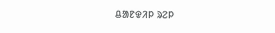ᱪᱟᱱᱫᱤᱞ ᱨᱮᱞ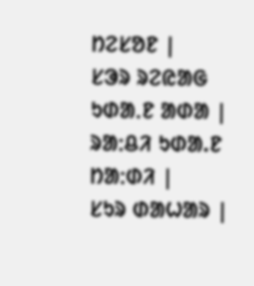ᱴᱮᱥᱚᱱ |
ᱥᱳᱨ ᱨᱮᱭᱟᱜ ᱩᱰᱟᱹᱱ ᱟᱰᱟ | ᱨᱟᱺᱪᱤ ᱩᱰᱟ.ᱱ ᱴᱟᱺᱰᱤ |
ᱥᱩᱨ ᱰᱟᱦᱟᱨ |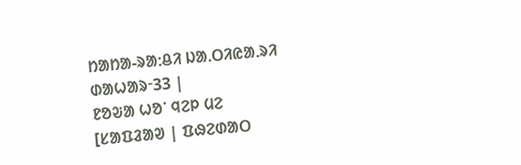ᱴᱟᱴᱟ-ᱨᱟᱺᱪᱤ ᱡᱟᱹᱛᱤᱭᱟᱹᱨᱤ ᱰᱟᱦᱟᱨᱼ33 |
ᱱᱚᱶᱟ ᱦᱚᱸ ᱧᱮᱞ ᱢᱮ
[ᱥᱟᱯᱲᱟᱣ | ᱯᱷᱮᱰᱟᱛ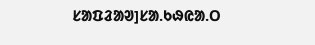ᱥᱟᱯᱲᱟᱣ]ᱥᱟ.ᱠᱷᱭᱟ.ᱛ